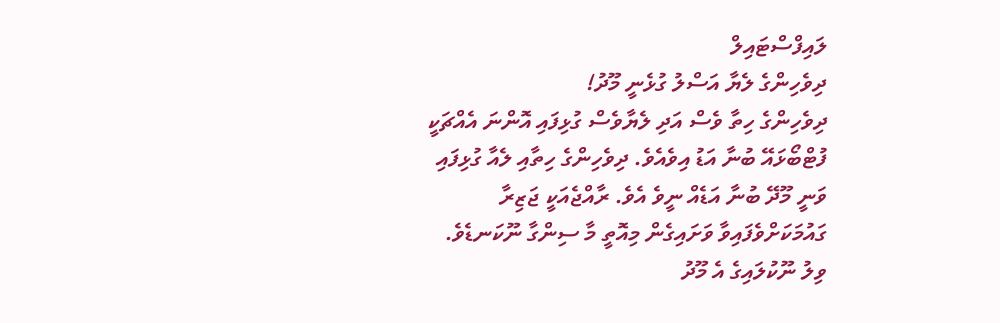ލައިފްސްޓައިލް
ދިވެހިންގެ ލެޔާ އަސްލު ގުޅެނީ މޫދު!
ދިވެހިންގެ ހިތާ ވެސް އަދި ލެޔާވެސް ގުޅިފައި އޮންނަ އެއްޗަކީ ފުޓްބޯޅައޭ ބުނާ އަޑު އިވެއެވެ. ދިވެހިންގެ ހިތާއި ލެއާ ގުޅިފައި ވަނީ މޫދޭ ބުނާ އަޑެއް ނީވެ އެވެ. ރާއްޖެއަކީ ޖަޒިރާ ގައުމަކަށްވެފައިވާ ވަށައިގެން މިއޮތީ މާ ސިންގާ ނޫކަނޑެވެ. ވިލު ނޫކުލައިގެ އެ މޫދު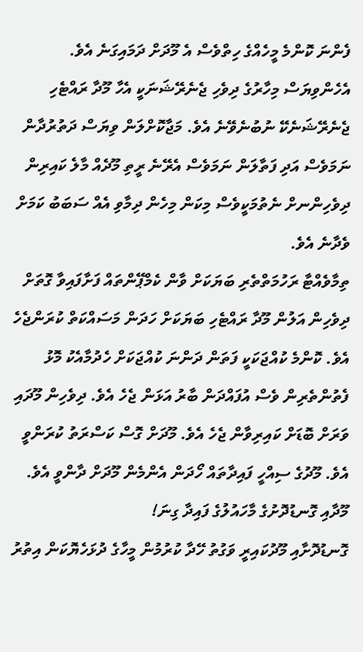ފެންނަ ކޮންމެ މީހެއްގެ ހިތްވެސް އެ މޫދަށް ދަމައިގަނެ އެވެ. އެހެންވިޔަސް މިހާރުގެ ދިވެހި ޖެނެރޭޝަނަކީ އެހާ މޫދާ ރައްޓެހި ޖެނެރޭޝަނެކޭ ނުބުނެވޭނެ އެވެ. މަޖާކޮށްލަން ވިޔަސް ދަތުރުދާން ނަމަވެސް އަދި ފަތާލަން ނަމަވެސް އެރޭނެ ރީތި މޫދެއް މާލެ ކައިރިން ދިވެހިންނށް ނެތުމަކީވެސް މިކަން މިހެން ދިމާވި އެއް ސަބަބު ކަމަށް ވެދާނެ އެވެ.
ތިމާވެއްޓާ ރަހުމަތްތެރި ބަޔަކަށް ވާން ކެމްޕޭންތައް ފަށާފައިވާ ގޮތަށް ދިވެހިން އަލުން މޫދާ ރައްޓެހި ބަޔަކަށް ހަދަން މަސައްކަތް ކުރަންޖެހެ އެވެ. ކޮންމެ ކުއްޖަކަކީ ފަތަން ދަންނަ ކުއްޖަކަށް ހެދުމާއެކު މޮޅު ފެތުންތެރިން ވެސް އުފައްދަން ބާރު އަޅަން ޖެހެ އެވެ. ދިވެހިން މޫދައި ވަރަށް ބޮޑަށް ކައިރިވާން ޖެހެ އެވެ. މޫދަށް ގޮސް ކަސްރަތު ކުރަންވީ އެވެ. މޫދުގެ ސިއްހީ ފައިދާތައް ހޯދަން އެންމެން މޫދަށް ދާންވީ އެވެ.
މޫދާއި ގޮނޑުދޮށުގެ މާހައުލުގެ ފައިދާ ގިނަ!
ގޮނޑުދޮށާއި މޫދުކައިރީ ވަގުތު ހޭދާ ކުރުމުން މީހާގެ ދުޅަހެޔޮކަން އިތުރު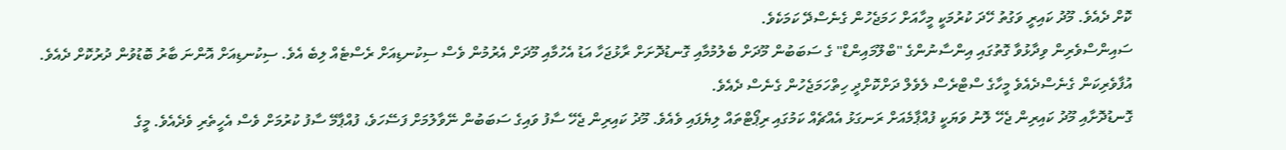ކޮށް ދެއެވެ. މޫދު ކައިރީ ވަގުތު ހޭދަ ކުރުމަކީ މީހާއަށް ހަމަޖެހުން ގެނެސްދޭ ކަމަކެވެ.
ސައިންސްވެރިން ވިދާޅުވާ ގޮތުގައި އިންސާނުންގެ "ބްލޫމައިންޑް" ގެ ސަބަބުން މޫދަށް ބެލުމުމާއި ގޮނޑުދޮށަށް ރާޅުޖަހާ އަޑު އެހުމާއި މޫދަށް އެރުމުން ވެސް ސިކުނޑިއަށް ރެސްޓެއް ލިބެ އެވެ. ސިކުނޑިއަށް އޮންނަ ބާރު ބޮޑުވުން ދުރުކޮށް ދެއެވެ. އުފާވެރިކަން ގެނެސްދެއެވެ މީހާގެ ސްޓްރެސް ލެވެލް ދަށްކޮށްދީ ހިތްހަމަޖެހުން ގެނެސް ދެއެވެ.
ގޮނޑުދޮށާއި މޫދު ކައިރިން ޖެހޭ ލޮނު ވަޔަކީ ފުއްޕާމެއަށް ރަނގަޅު އެއްޗެއް ކަމުގައި ރިޕޯޓްތައް ލިޔެފައި ވެއެވެ. މޫދު ކައިރިން ޖެހޭ ސާފު ވައިގެ ސަބަބުން ނޭވާލުމަށް ފަސޭހަވެ، ފުއްޕާމޭ ސާފު ކުރުމަށް ވެސް އެހީތެރި ވެދެއެވެ. މީގެ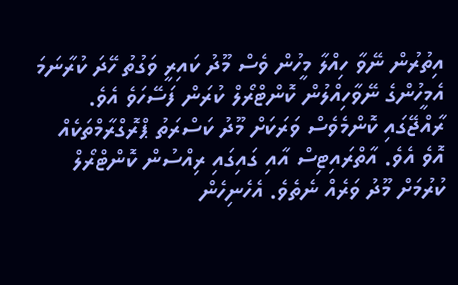އިތުރުން ނޭވާ ހިއްލާ މީހުން ވެސް މޫދު ކައިރީ ވަގުތު ހޭދަ ކުރާނަމަ އެމީހުންގެ ނޭވާހިއްލުން ކޮންޓްރޯލް ކުރަން ފަސޭހަވެ އެވެ.
ރާއްޖޭގައި ކޮންމެވެސް ވަރަކަށް މޫދު ކަސްރަތު ޕްރޮގްރާމްތަކެއް އޮވެ އެވެ. އާތްރައިޓިސް އާއި ގައިގައި ރިއްސުން ކޮންޓްރޯލް ކުރުމަށް މޫދު ވަރެއް ނެތެވެ. އެހެނިހެން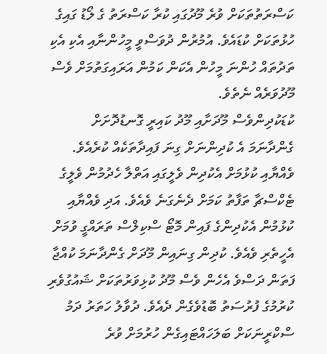ކަސްރަތުތަކަށް ވުރެ މޫދުގައި ކުރާ ކަސްރަތު ގެ ލޯޑު ގައިގެ ހުޅުތަކަށް ކުޑައެވެ. އުމުރުން ދުވަސްވީ މީހުންނާއި އެކި އެކި ތަދުތައް ހުންނަ މީހުން އެކަން ކަމުން އަރައިގަތުމަށް ވެސް މޫދުވަރެއް ނެތެވެ.
ކުޑަކުދިންވެސް މޫދަށާއި މޫދު ކައިރީ ގޮނޑުދޮށަށް ގެންދާނަމަ އެ ކުދިންނަށް ގިނަ ފައިދާތަކެއް ކުރެއެވެ. ވެއްޔާއި ކުޅުމަށް އެކުދިން ވެލީގައި އަތްލާ ހެދުމުން ވެލީގެ ޓެކްސްޗާ ތަފާތު ކަމަށް ދެނެގަނެ ވެއެވެ. އަދި ވެއްޔާއި ކުޅުމުން އެކުދިންގެ ފައިން މޮޓޯ ސްކިލްސް ތަރައްގީ ވުމަށް އެހީތެރި ވެއެވެ. ކުދިން ގިނައިން މޫދަށް ގެންދާނަމަ ކުއްޖާ ފަތަން ދަސްވެ އެހެން ވެސް މޫދު ކުޅިވަރުތަކަށް ޝައުގުވެރި ކުރުމުގެ ފުރުސަތު ބޮޑުވެގެން ދެއެވެ. ދުވާލު ހަތަރު ދަމު ސްކްރީނަކަށް ބަލަހައްޓައިގެން ހުރުމަށް ވުރެ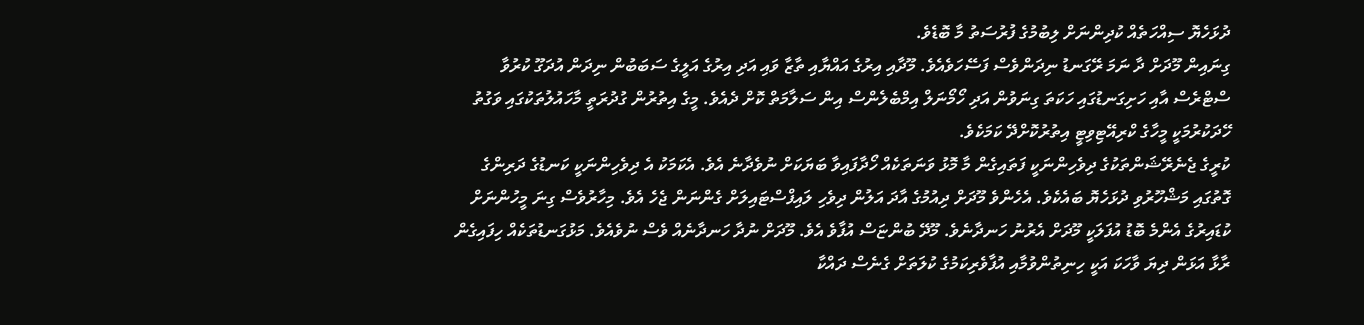ދުޅަހެޔޮ ސިއްހަތެއް ކުދިންނަށް ލިބުމުގެ ފުރުސަތު މާ ބޮޑެވެ.
ގިނައިން މޫދަށް ދާ ނަމަ ރޭގަނޑު ނިދަންވެސް ފަސޭހަވެއެވެ. މޫދާއި އިރުގެ އައްޔާއި ތާޒާ ވައި އަދި އިރުގެ އަލީގެ ސަބަބުން ނިދަން އުދަގޫ ކުރުވާ ސްޓްރެސް އާއި ހަށިގަނޑުގައި ހަކަތަ ގިނަވުން އަދި ހޯމޯނަލް އިމްބެލެންސް އިން ސަލާމަތް ކޮށް ދެއެވެ. މީގެ އިތުރުން ގުދުރަތީ މާހައުލުތަކުގައި ވަގުތު ހޭދަކުރުމަކީ މީހާގެ ކްރިއޭޓިވިޓީ އިތުރުކޮށްދޭ ކަމަކެވެ.
ކުރީގެ ޖެނެރޭޝަންތަކުގެ ދިވެހިންނަކީ ފަތައިގެން މާ މޮޅު ވަނަތަކެއް ހޯދާފައިވާ ބަޔަކަށް ނުވެދާނެ އެވެ. އެކަމަކު އެ ދިވެހިންނަކީ ކަނޑުގެ ދަރިންގެ ގޮތުގައި މަޝްހޫރުވި ދުޅަހެޔޮ ބައެކެވެ. އެހެންވެ މޫދަށް ދިއުމުގެ އާދަ އަލުން ދިވެހި ލައިފްސްޓައިލަށް ގެންނަން ޖެހެ އެވެ. މިހާރުވެސް ގިނަ މީހުންނަށް ކުޑައިރުގެ އެންމެ ބޮޑު އުފަލަކީ މޫދަށް އެރުނު ހަނދާނެވެ. މޫދޭ ބުންޏަސް އުފާވެ އެވެ. މޫދަށް ނުދާ ހަނދާނެއް ވެސް ނުވެއެވެ. މަޅުގަނޑުތަކެއް ހިފައިގެން ރާޅާ އަޅަން ދިޔަ ވާހަކަ އަކީ ހިނިތުންވުމާއި އުފާވެރިކަމުގެ ކުލަތަށް ގެނެސް ދައްކާ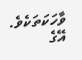ވާހަކަތަކެވެ. އޭގެ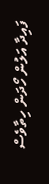ފައިދާ އަލުން ހޯދަން ހިތާވެސް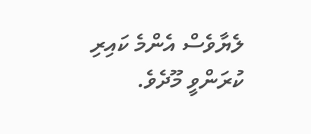ލެޔާވެސް އެންމެ ކައިރި ކުރަންވީ މޫދެވެ.